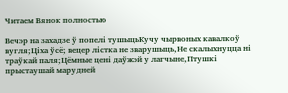Читаем Вянок полностью

Вечэр на захадзе ў попелі тушыцьКучу чырвоных кавалкоў вугля;Ціха ўсё; вецер лістка не зварушыць,Не скалыхнуцца ні траўкай паля;Цёмные цені даўжэй у лагчыне,Птушкі прыстаушай марудней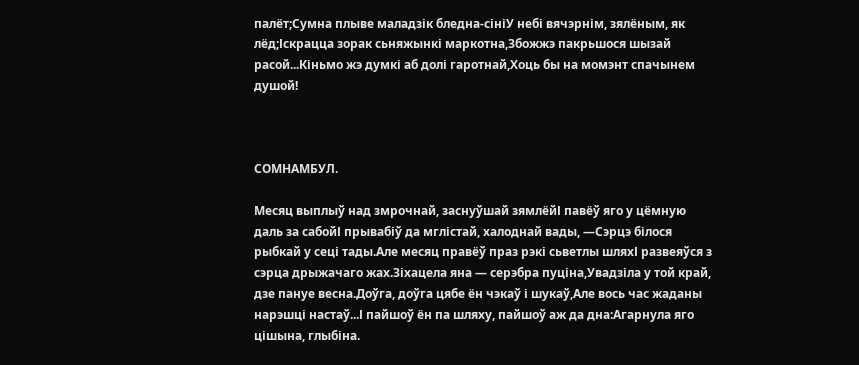палёт;Сумна плыве маладзік бледна-сініУ небі вячэрнім, зялёным, як лёд;Іскрацца зорак сьняжынкі маркотна,Збожжэ пакрьшося шызай расой...Кіньмо жэ думкі аб долі гаротнай,Хоць бы на момэнт спачынем душой!



СОМНАМБУЛ.

Месяц выплыў над змрочнай, заснуўшай зямлёйІ павёў яго у цёмную даль за сабойІ прывабіў да мглістай, халоднай вады, —Сэрцэ білося рыбкай у сеці тады.Але месяц правёў праз рэкі сьветлы шляхІ развеяўся з сэрца дрыжачаго жах.Зіхацела яна — серэбра пуціна,Увадзіла у той край, дзе пануе весна.Доўга, доўга цябе ён чэкаў і шукаў,Але вось час жаданы нарэшці настаў...І пайшоў ён па шляху, пайшоў аж да дна:Агарнула яго цішына, глыбіна.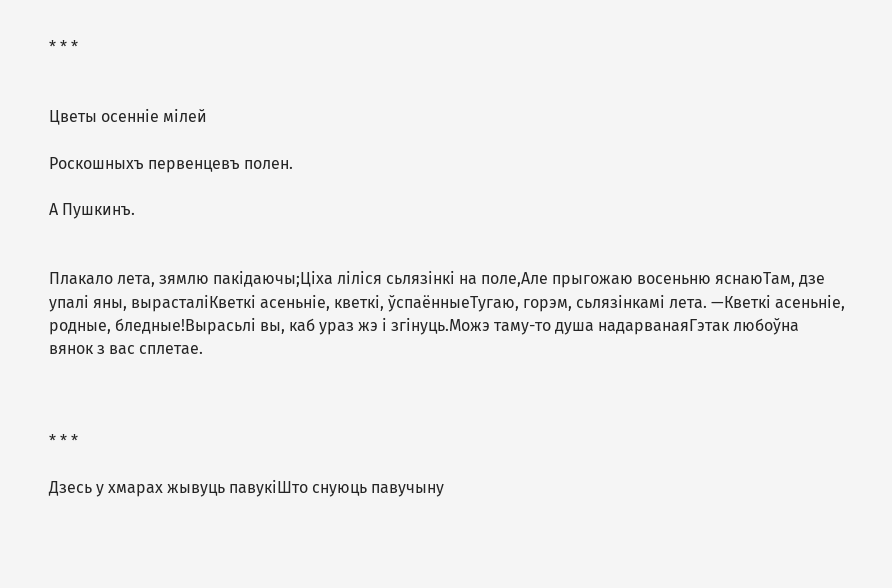* * *


Цветы осенніе мілей

Роскошныхъ первенцевъ полен.

А Пушкинъ.


Плакало лета, зямлю пакідаючы;Ціха ліліся сьлязінкі на поле,Але прыгожаю восеньню яснаюТам, дзе упалі яны, вырасталіКветкі асеньніе, кветкі, ўспаённыеТугаю, горэм, сьлязінкамі лета. —Кветкі асеньніе, родные, бледные!Вырасьлі вы, каб ураз жэ і згінуць.Можэ таму-то душа надарванаяГэтак любоўна вянок з вас сплетае.



* * *

Дзесь у хмарах жывуць павукіШто снуюць павучыну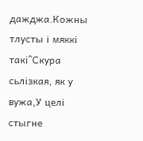дажджа.Кожны тлусты і мяккі такі^Скура сьлізкая, як у вужа,У целі стыгне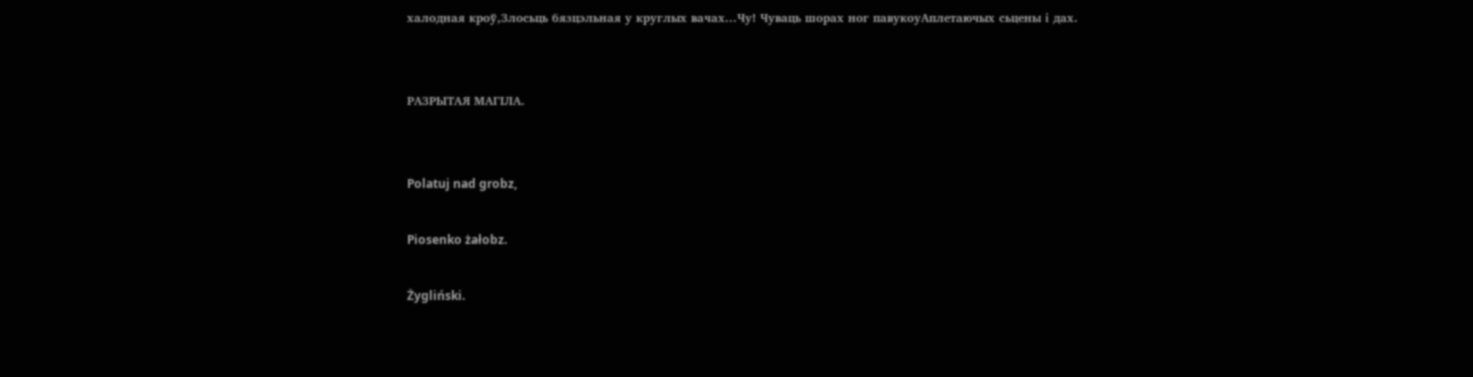халодная кроў,Злосьць бязцэльная у круглых вачах...Чу! Чуваць шорах ног павукоуАплетаючых сьцены і дах.


РАЗРЫТАЯ МАГІЛА.


Polatuj nad grobz,

Piosenko żałobz.

Żygliński.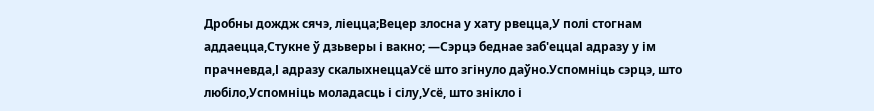Дробны дождж сячэ, ліецца;Вецер злосна у хату рвецца,У полі стогнам аддаецца,Стукне ў дзьверы і вакно; —Сэрцэ беднае заб'еццаІ адразу у ім прачневда,І адразу скалыхнеццаУсё што згінуло даўно.Успомніць сэрцэ, што любіло,Успомніць моладасць і сілу,Усё, што знікло і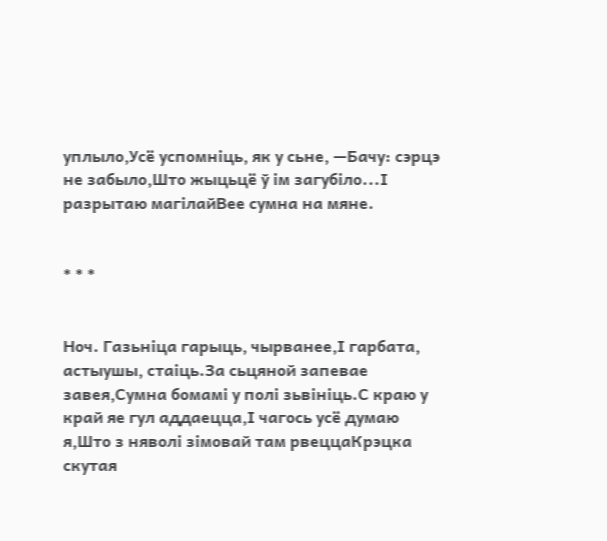уплыло,Усё успомніць, як у сьне, —Бачу: сэрцэ не забыло,Што жыцьцё ў ім загубіло...І разрытаю магілайВее сумна на мяне.


* * *


Ноч. Газьніца гарыць, чырванее,І гарбата, астыушы, стаіць.За сьцяной запевае завея,Сумна бомамі у полі зьвініць.С краю у край яе гул аддаецца,І чагось усё думаю я,Што з няволі зімовай там рвеццаКрэцка скутая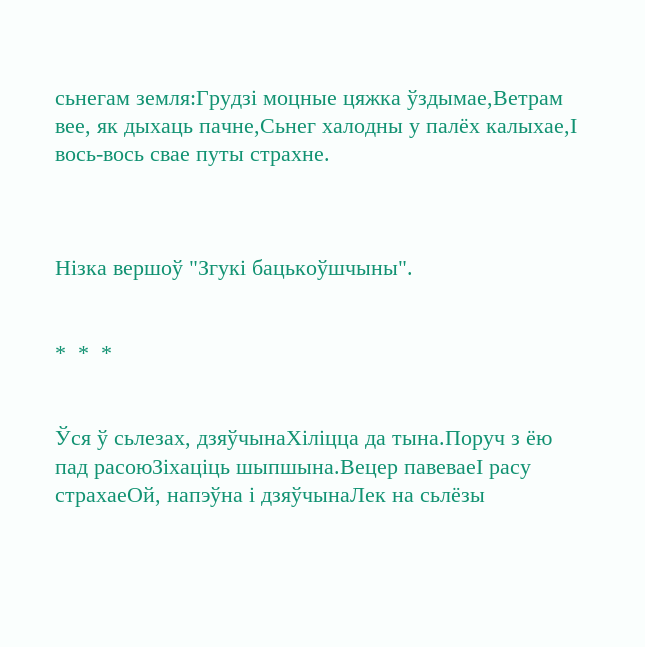сьнегам земля:Грудзі моцные цяжка ўздымае,Ветрам вее, як дыхаць пачне,Сьнег халодны у палёх калыхае,І вось-вось свае путы страхне.



Нізка вершоў "Згукі бацькоўшчыны".


*  *  *


Ўся ў сьлезах, дзяўчынаХіліцца да тына.Поруч з ёю пад расоюЗіхаціць шыпшына.Вецер павеваеІ расу страхаеОй, напэўна і дзяўчынаЛек на сьлёзы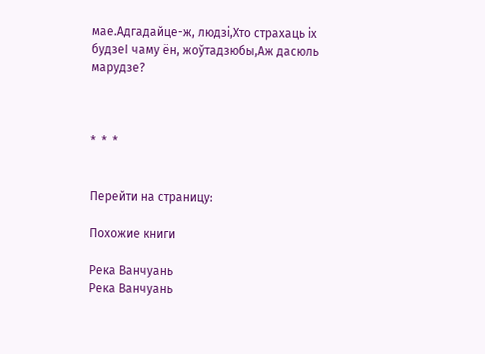мае.Адгадайце-ж, людзі,Хто страхаць іх будзеІ чаму ён, жоўтадзюбы,Аж дасюль марудзе?



*  *  *


Перейти на страницу:

Похожие книги

Река Ванчуань
Река Ванчуань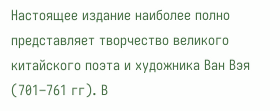Настоящее издание наиболее полно представляет творчество великого китайского поэта и художника Ван Вэя (701–761 гг). В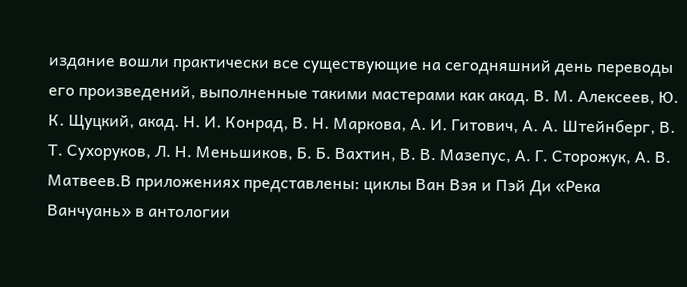издание вошли практически все существующие на сегодняшний день переводы его произведений, выполненные такими мастерами как акад. В. М. Алексеев, Ю. К. Щуцкий, акад. Н. И. Конрад, В. Н. Маркова, А. И. Гитович, А. А. Штейнберг, В. Т. Сухоруков, Л. Н. Меньшиков, Б. Б. Вахтин, В. В. Мазепус, А. Г. Сторожук, А. В. Матвеев.В приложениях представлены: циклы Ван Вэя и Пэй Ди «Река Ванчуань» в антологии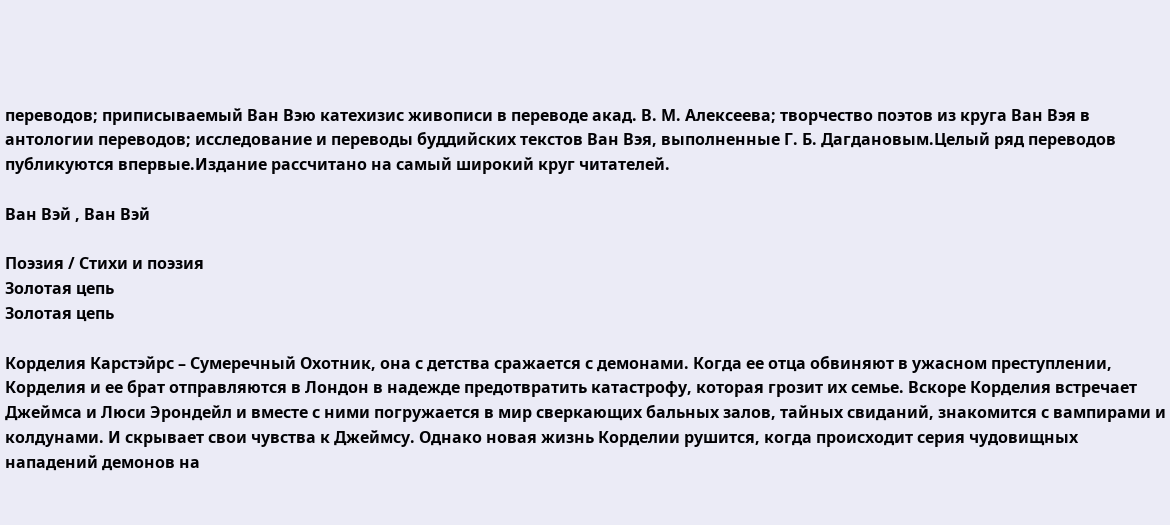переводов; приписываемый Ван Вэю катехизис живописи в переводе акад. В. М. Алексеева; творчество поэтов из круга Ван Вэя в антологии переводов; исследование и переводы буддийских текстов Ван Вэя, выполненные Г. Б. Дагдановым.Целый ряд переводов публикуются впервые.Издание рассчитано на самый широкий круг читателей.

Ван Вэй , Ван Вэй

Поэзия / Стихи и поэзия
Золотая цепь
Золотая цепь

Корделия Карстэйрс – Сумеречный Охотник, она с детства сражается с демонами. Когда ее отца обвиняют в ужасном преступлении, Корделия и ее брат отправляются в Лондон в надежде предотвратить катастрофу, которая грозит их семье. Вскоре Корделия встречает Джеймса и Люси Эрондейл и вместе с ними погружается в мир сверкающих бальных залов, тайных свиданий, знакомится с вампирами и колдунами. И скрывает свои чувства к Джеймсу. Однако новая жизнь Корделии рушится, когда происходит серия чудовищных нападений демонов на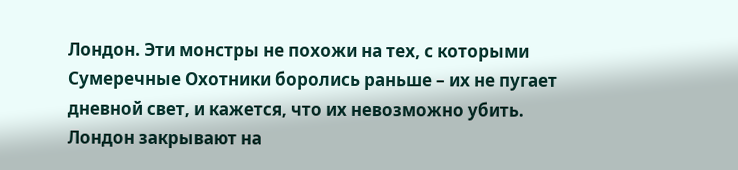Лондон. Эти монстры не похожи на тех, с которыми Сумеречные Охотники боролись раньше – их не пугает дневной свет, и кажется, что их невозможно убить. Лондон закрывают на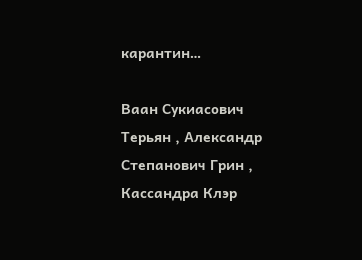карантин…

Ваан Сукиасович Терьян , Александр Степанович Грин , Кассандра Клэр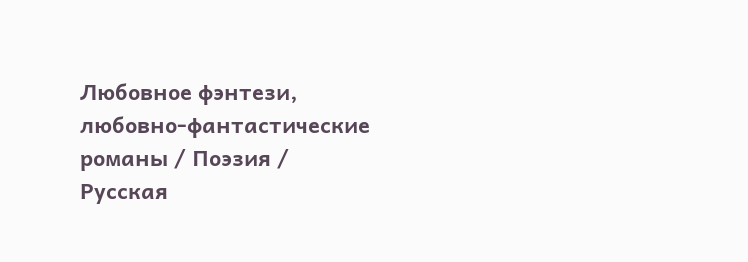Любовное фэнтези, любовно-фантастические романы / Поэзия / Русская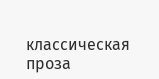классическая проза